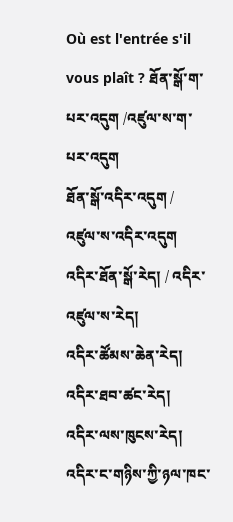Où est l'entrée s'il vous plaît ? ཐོན་སྒོ་ག་པར་འདུག /འཛུལ་ས་ག་པར་འདུག
ཐོན་སྒོ་འདིར་འདུག / འཛུལ་ས་འདིར་འདུག
འདིར་ཐོན་སྒོ་རེད། / འདིར་འཛུལ་ས་རེད།
འདིར་ཚོམས་ཆེན་རེད།
འདིར་ཐབ་ཚང་རེད།
འདིར་ལས་ཁུངས་རེད།
འདིར་ང་གཉིས་ཀྱི་ཉལ་ཁང་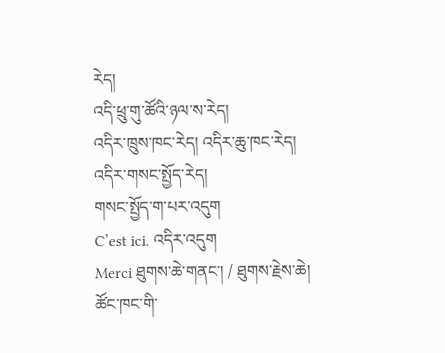རེད།
འདི་ཕྲུ་གུ་ཚོའི་ཉལ་ས་རེད།
འདིར་ཁྲུས་ཁང་རེད། འདིར་ཆུ་ཁང་རེད།
འདིར་གསང་སྤྱོད་རེད།
གསང་སྤྱོད་ག་པར་འདུག
C’est ici. འདིར་འདུག
Merci ཐུགས་ཆེ་གནང་། / ཐུགས་རྗེས་ཆེ།
ཚོང་ཁང་གི་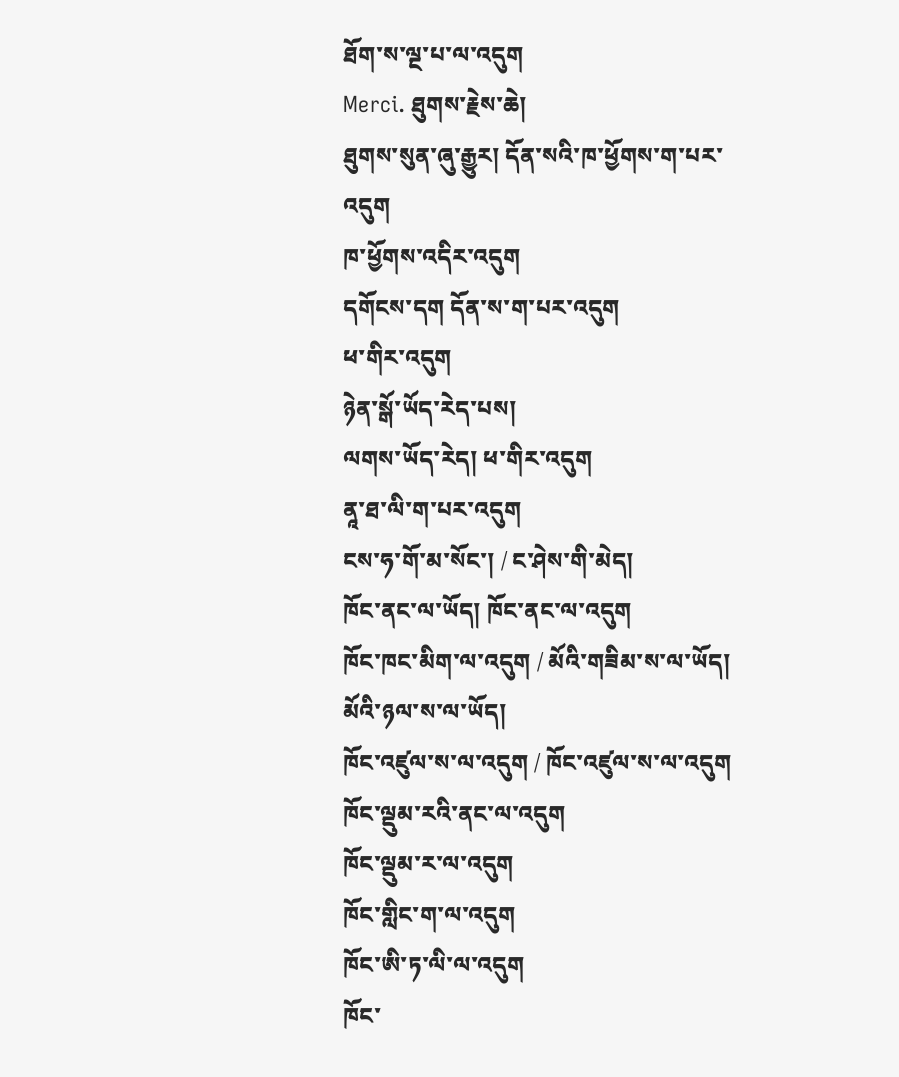ཐོག་ས་ལྔ་པ་ལ་འདུག
Merci. ཐུགས་རྗེས་ཆེ།
ཐུགས་སུན་ཞུ་རྒྱུར། དོན་སའི་ཁ་ཕྱོགས་ག་པར་འདུག
ཁ་ཕྱོགས་འདིར་འདུག
དགོངས་དག དོན་ས་ག་པར་འདུག
ཕ་གིར་འདུག
ཉེན་སྒོ་ཡོད་རེད་པས།
ལགས་ཡོད་རེད། ཕ་གིར་འདུག
ནཱ་ཐ་ལི་ག་པར་འདུག
ངས་ཧ་གོ་མ་སོང་། / ང་ཤེས་གི་མེད།
ཁོང་ནང་ལ་ཡོད། ཁོང་ནང་ལ་འདུག
ཁོང་ཁང་མིག་ལ་འདུག / མོའི་གཟིམ་ས་ལ་ཡོད།
མོའི་ཉལ་ས་ལ་ཡོད།
ཁོང་འཛུལ་ས་ལ་འདུག / ཁོང་འཛུལ་ས་ལ་འདུག
ཁོང་ལྡུམ་རའི་ནང་ལ་འདུག
ཁོང་ལྡུམ་ར་ལ་འདུག
ཁོང་གླིང་ག་ལ་འདུག
ཁོང་ཨི་ཏ་ལི་ལ་འདུག
ཁོང་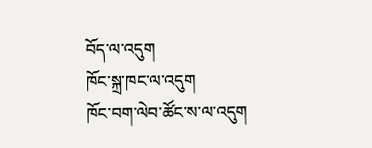བོད་ལ་འདུག
ཁོང་སྐྲ་ཁང་ལ་འདུག
ཁོང་བག་ལེབ་ཚོང་ས་ལ་འདུག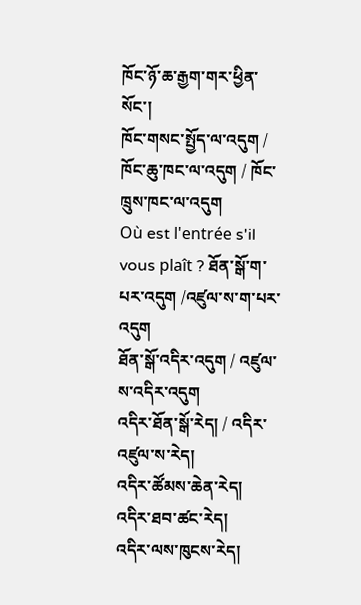ཁོང་ཉོ་ཆ་རྒྱག་གར་ཕྱིན་སོང་།
ཁོང་གསང་སྤྱོད་ལ་འདུག / ཁོང་ཆུ་ཁང་ལ་འདུག / ཁོང་ཁྲུས་ཁང་ལ་འདུག
Où est l'entrée s'il vous plaît ? ཐོན་སྒོ་ག་པར་འདུག /འཛུལ་ས་ག་པར་འདུག
ཐོན་སྒོ་འདིར་འདུག / འཛུལ་ས་འདིར་འདུག
འདིར་ཐོན་སྒོ་རེད། / འདིར་འཛུལ་ས་རེད།
འདིར་ཚོམས་ཆེན་རེད།
འདིར་ཐབ་ཚང་རེད།
འདིར་ལས་ཁུངས་རེད།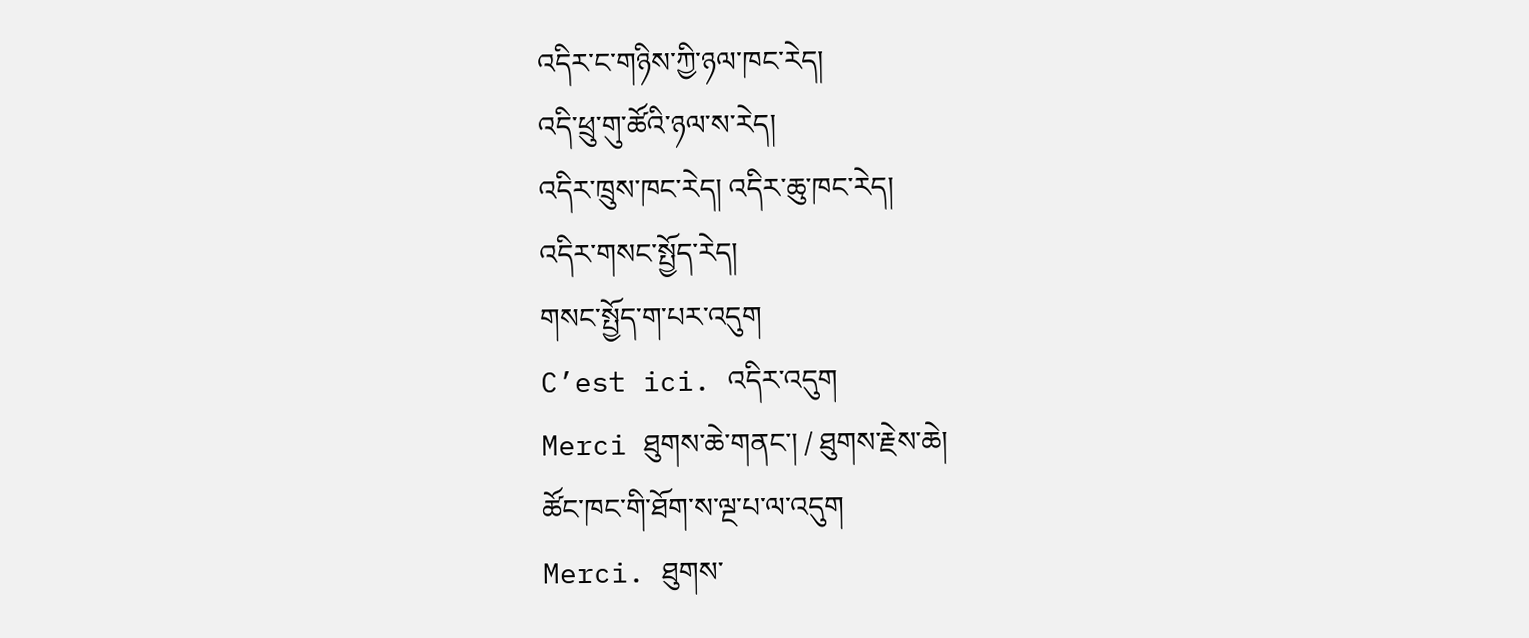འདིར་ང་གཉིས་ཀྱི་ཉལ་ཁང་རེད།
འདི་ཕྲུ་གུ་ཚོའི་ཉལ་ས་རེད།
འདིར་ཁྲུས་ཁང་རེད། འདིར་ཆུ་ཁང་རེད།
འདིར་གསང་སྤྱོད་རེད།
གསང་སྤྱོད་ག་པར་འདུག
C’est ici. འདིར་འདུག
Merci ཐུགས་ཆེ་གནང་། / ཐུགས་རྗེས་ཆེ།
ཚོང་ཁང་གི་ཐོག་ས་ལྔ་པ་ལ་འདུག
Merci. ཐུགས་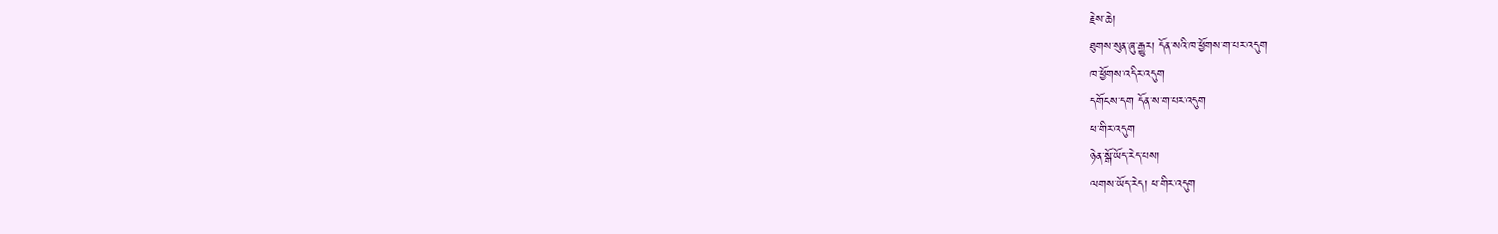རྗེས་ཆེ།
ཐུགས་སུན་ཞུ་རྒྱུར། དོན་སའི་ཁ་ཕྱོགས་ག་པར་འདུག
ཁ་ཕྱོགས་འདིར་འདུག
དགོངས་དག དོན་ས་ག་པར་འདུག
ཕ་གིར་འདུག
ཉེན་སྒོ་ཡོད་རེད་པས།
ལགས་ཡོད་རེད། ཕ་གིར་འདུག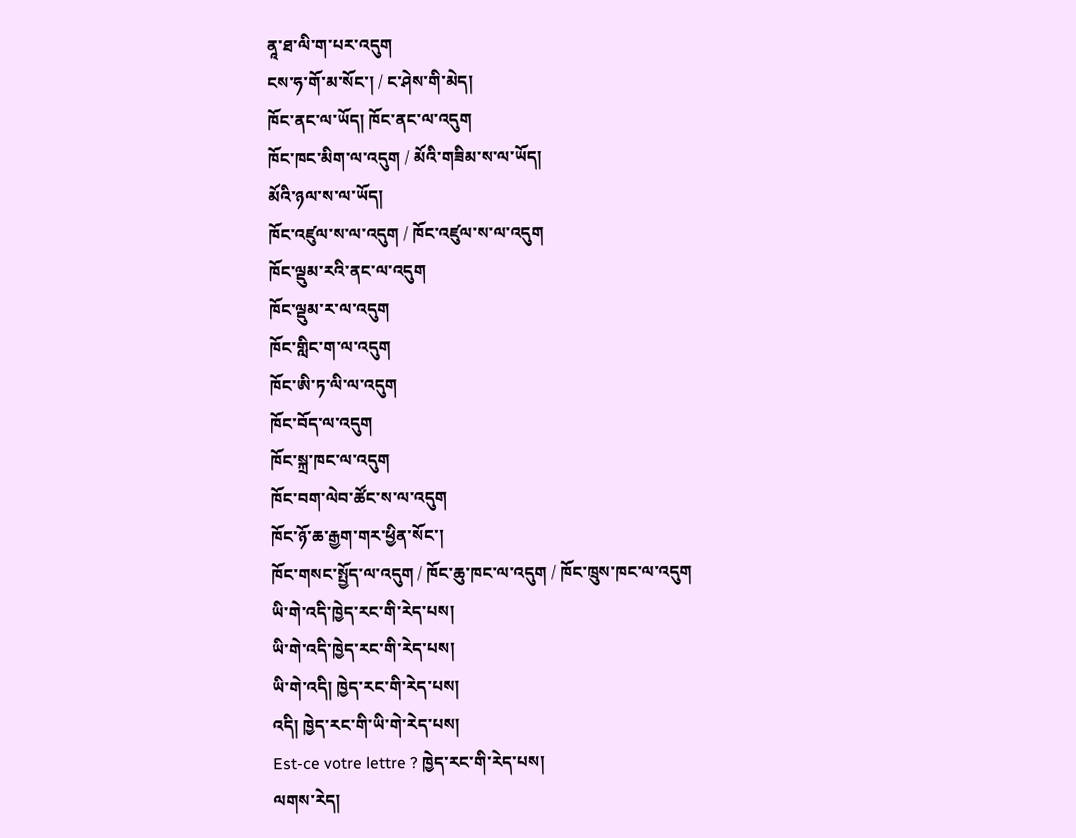ནཱ་ཐ་ལི་ག་པར་འདུག
ངས་ཧ་གོ་མ་སོང་། / ང་ཤེས་གི་མེད།
ཁོང་ནང་ལ་ཡོད། ཁོང་ནང་ལ་འདུག
ཁོང་ཁང་མིག་ལ་འདུག / མོའི་གཟིམ་ས་ལ་ཡོད།
མོའི་ཉལ་ས་ལ་ཡོད།
ཁོང་འཛུལ་ས་ལ་འདུག / ཁོང་འཛུལ་ས་ལ་འདུག
ཁོང་ལྡུམ་རའི་ནང་ལ་འདུག
ཁོང་ལྡུམ་ར་ལ་འདུག
ཁོང་གླིང་ག་ལ་འདུག
ཁོང་ཨི་ཏ་ལི་ལ་འདུག
ཁོང་བོད་ལ་འདུག
ཁོང་སྐྲ་ཁང་ལ་འདུག
ཁོང་བག་ལེབ་ཚོང་ས་ལ་འདུག
ཁོང་ཉོ་ཆ་རྒྱག་གར་ཕྱིན་སོང་།
ཁོང་གསང་སྤྱོད་ལ་འདུག / ཁོང་ཆུ་ཁང་ལ་འདུག / ཁོང་ཁྲུས་ཁང་ལ་འདུག
ཡི་གེ་འདི་ཁྱེད་རང་གི་རེད་པས།
ཡི་གེ་འདི་ཁྱེད་རང་གི་རེད་པས།
ཡི་གེ་འདི། ཁྱེད་རང་གི་རེད་པས།
འདི། ཁྱེད་རང་གི་ཡི་གེ་རེད་པས།
Est-ce votre lettre ? ཁྱེད་རང་གི་རེད་པས།
ལགས་རེད།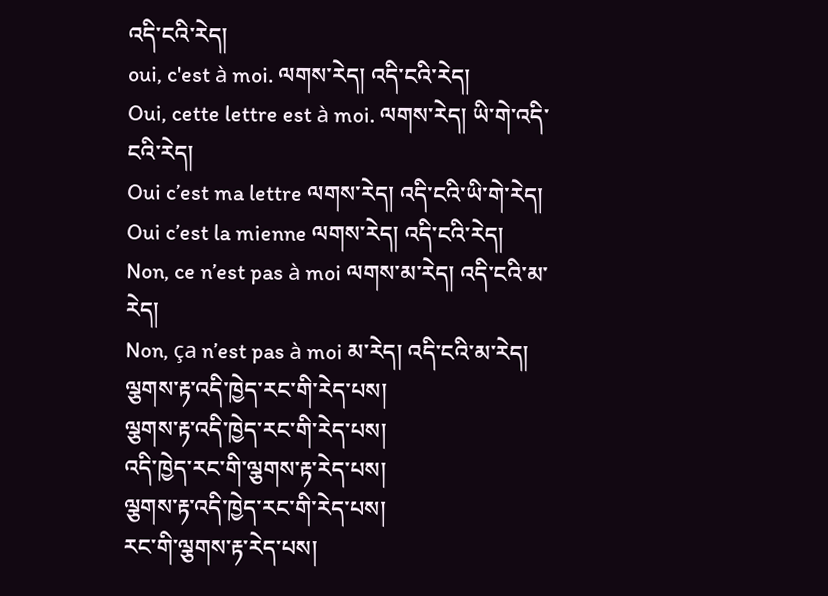འདི་ངའི་རེད།
oui, c'est à moi. ལགས་རེད། འདི་ངའི་རེད།
Oui, cette lettre est à moi. ལགས་རེད། ཡི་གེ་འདི་ངའི་རེད།
Oui c’est ma lettre ལགས་རེད། འདི་ངའི་ཡི་གེ་རེད།
Oui c’est la mienne ལགས་རེད། འདི་ངའི་རེད།
Non, ce n’est pas à moi ལགས་མ་རེད། འདི་ངའི་མ་རེད།
Non, ça n’est pas à moi མ་རེད། འདི་ངའི་མ་རེད།
ལྕགས་རྟ་འདི་ཁྱེད་རང་གི་རེད་པས།
ལྕགས་རྟ་འདི་ཁྱེད་རང་གི་རེད་པས།
འདི་ཁྱེད་རང་གི་ལྕགས་རྟ་རེད་པས།
ལྕགས་རྟ་འདི་ཁྱེད་རང་གི་རེད་པས།
རང་གི་ལྕགས་རྟ་རེད་པས།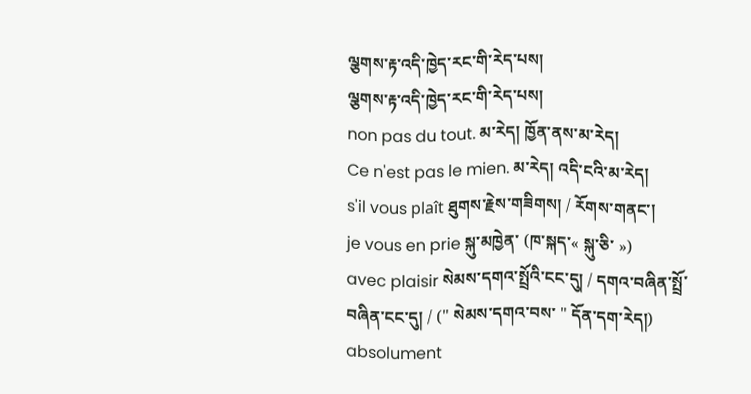ལྕགས་རྟ་འདི་ཁྱེད་རང་གི་རེད་པས།
ལྕགས་རྟ་འདི་ཁྱེད་རང་གི་རེད་པས།
non pas du tout. མ་རེད། ཁྱོན་ནས་མ་རེད།
Ce n'est pas le mien. མ་རེད། འདི་ངའི་མ་རེད།
s'il vous plaît ཐུགས་རྗེས་གཟིགས། / རོགས་གནང་།
je vous en prie སྐུ་མཁྱེན་ (ཁ་སྐད་« སྐུ་ཅི་ »)
avec plaisir སེམས་དགའ་སྤྲོའི་ངང་དུ། / དགའ་བཞིན་སྤྲོ་བཞིན་ངང་དུ། / (" སེམས་དགའ་བས་ " དོན་དག་རེད།)
absolument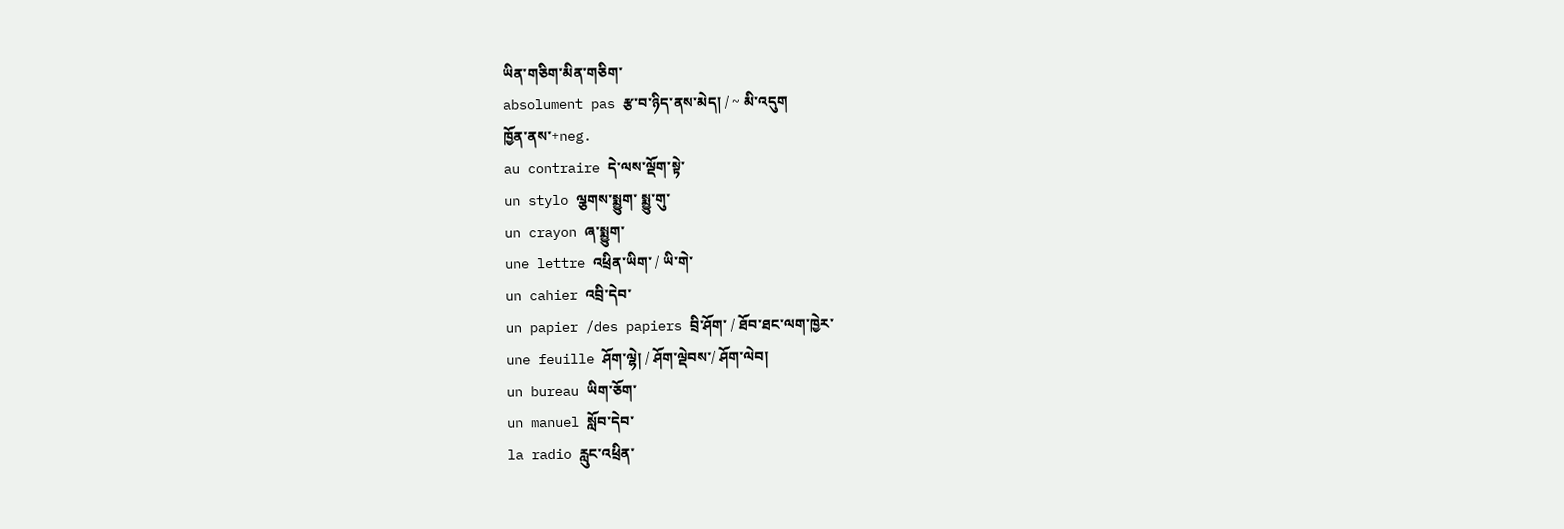ཡིན་གཅིག་མིན་གཅིག་
absolument pas རྩ་བ་ཉིད་ནས་མེད། / ~ མི་འདུག
ཁྱོན་ནས་+neg.
au contraire དེ་ལས་ལྡོག་སྟེ་
un stylo ལྕགས་སྨྱུག་ སྨྱུ་གུ་
un crayon ཞ་སྨྱུག་
une lettre འཕྲིན་ཡིག་ / ཡི་གེ་
un cahier འབྲི་དེབ་
un papier /des papiers བྲི་ཤོག་ / ཐོབ་ཐང་ལག་ཁྱེར་
une feuille ཤོག་ལྷེ། / ཤོག་ལྡེབས་/ ཤོག་ལེབ།
un bureau ཡིག་ཅོག་
un manuel སློབ་དེབ་
la radio རླུང་འཕྲིན་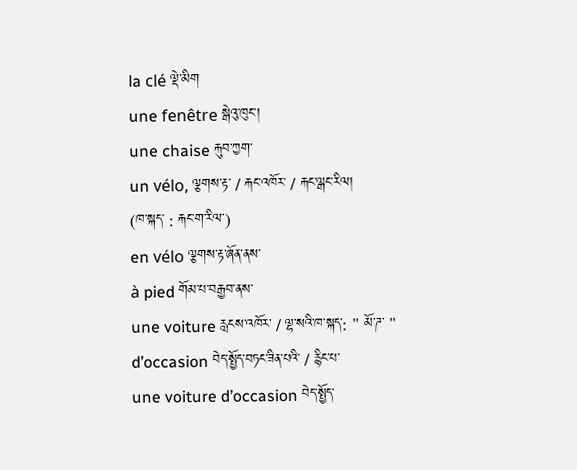la clé ལྡེ་མིག
une fenêtre སྒེའུ་ཁུང་།
une chaise རྐུབ་ཀྱག་
un vélo, ལྕགས་རྟ་ / རྐང་འཁོར་ / རྐང་ལྒང་རིལ།
(ཁ་སྐད་ : རྐང་ག་རིལ་)
en vélo ལྕགས་རྟ་ཞོན་ནས་
à pied གོམ་པ་བརྒྱབ་ནས་
une voiture རླངས་འཁོར་ / ལྷ་སའི་ཁ་སྐད་: " མོ་ཌ་ "
d’occasion བེད་སྤྱོད་བཏང་ཟིན་པའི་ / རྙིང་པ་
une voiture d’occasion བེད་སྤྱོད་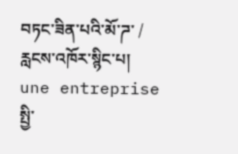བཏང་ཟིན་པའི་མོ་ཌ་ / རླངས་འཁོར་སྙིང་པ།
une entreprise སྤྱི་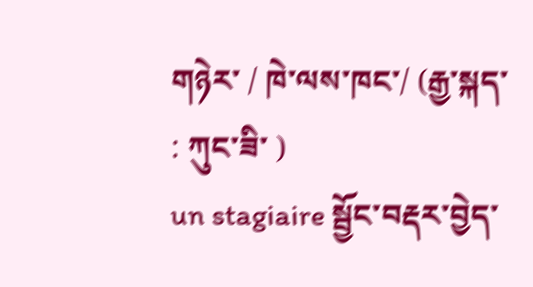གཉེར་ / ཁེ་ལས་ཁང་/ (རྒྱ་སྐད་ : ཀུང་ཟི་ )
un stagiaire སྦྱོང་བརྡར་བྱེད་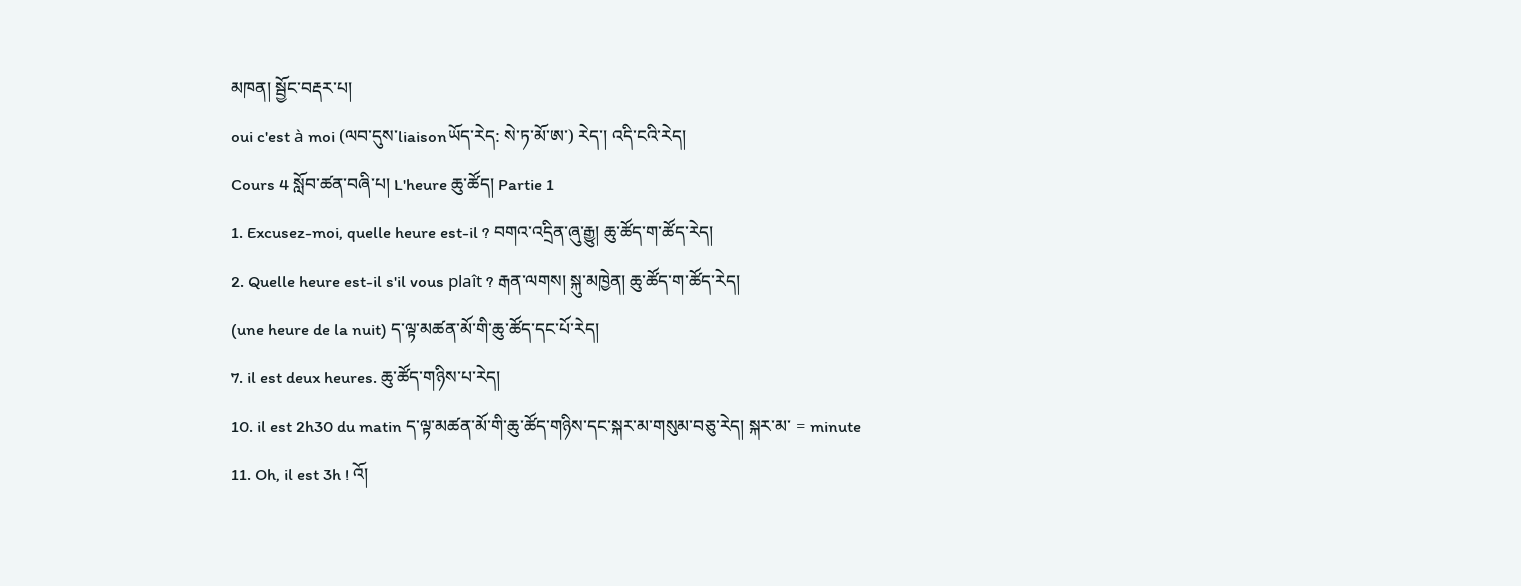མཁན། སྦྱོང་བརྡར་པ།
oui c'est à moi (ལབ་དུས་liaisonཡོད་རེད: སེ་ཏ་མོ་ཨ་) རེད་། འདི་ངའི་རེད།
Cours 4 སློབ་ཚན་བཞི་པ། L'heure ཆུ་ཚོད། Partie 1
1. Excusez-moi, quelle heure est-il ? བགའ་འདྲིན་ཞུ་རྒྱུ། ཆུ་ཚོད་ག་ཚོད་རེད།
2. Quelle heure est-il s'il vous plaît ? རྒན་ལགས། སྐུ་མཁྱེན། ཆུ་ཚོད་ག་ཚོད་རེད།
(une heure de la nuit) ད་ལྟ་མཚན་མོ་གི་ཆུ་ཚོད་དང་པོ་རེད།
7. il est deux heures. ཆུ་ཚོད་གཉིས་པ་རེད།
10. il est 2h30 du matin ད་ལྟ་མཚན་མོ་གི་ཆུ་ཚོད་གཉིས་དང་སྐར་མ་གསུམ་བཅུ་རེད། སྐར་མ་ = minute
11. Oh, il est 3h ! འོ།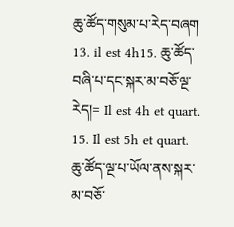ཆུ་ཚོད་གསུམ་པ་རེད་བཞག
13. il est 4h15. ཆུ་ཚོད་བཞི་པ་དང་སྐར་མ་བཅོ་ལྔ་རེད།= Il est 4h et quart.
15. Il est 5h et quart. ཆུ་ཚོད་ལྔ་པ་ཡོལ་ནས་སྐར་མ་བཅོ་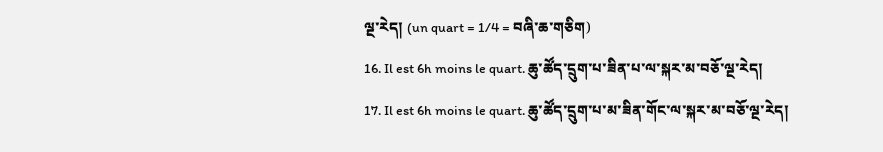ལྔ་རེད། (un quart = 1/4 = བཞི་ཆ་གཅིག)
16. Il est 6h moins le quart. ཆུ་ཚོད་དྲུག་པ་ཟིན་པ་ལ་སྐར་མ་བཅོ་ལྔ་རེད།
17. Il est 6h moins le quart. ཆུ་ཚོད་དྲུག་པ་མ་ཟིན་གོང་ལ་སྐར་མ་བཅོ་ལྔ་རེད།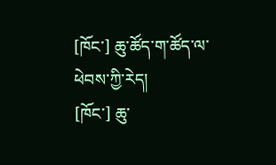[ཁོང་] ཆུ་ཚོད་ག་ཚོད་ལ་ཕེབས་ཀྱི་རེད།
[ཁོང་] ཆུ་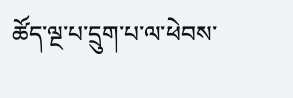ཚོད་ལྔ་པ་དྲུག་པ་ལ་ཕེབས་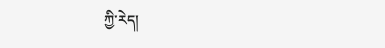ཀྱི་རེད།